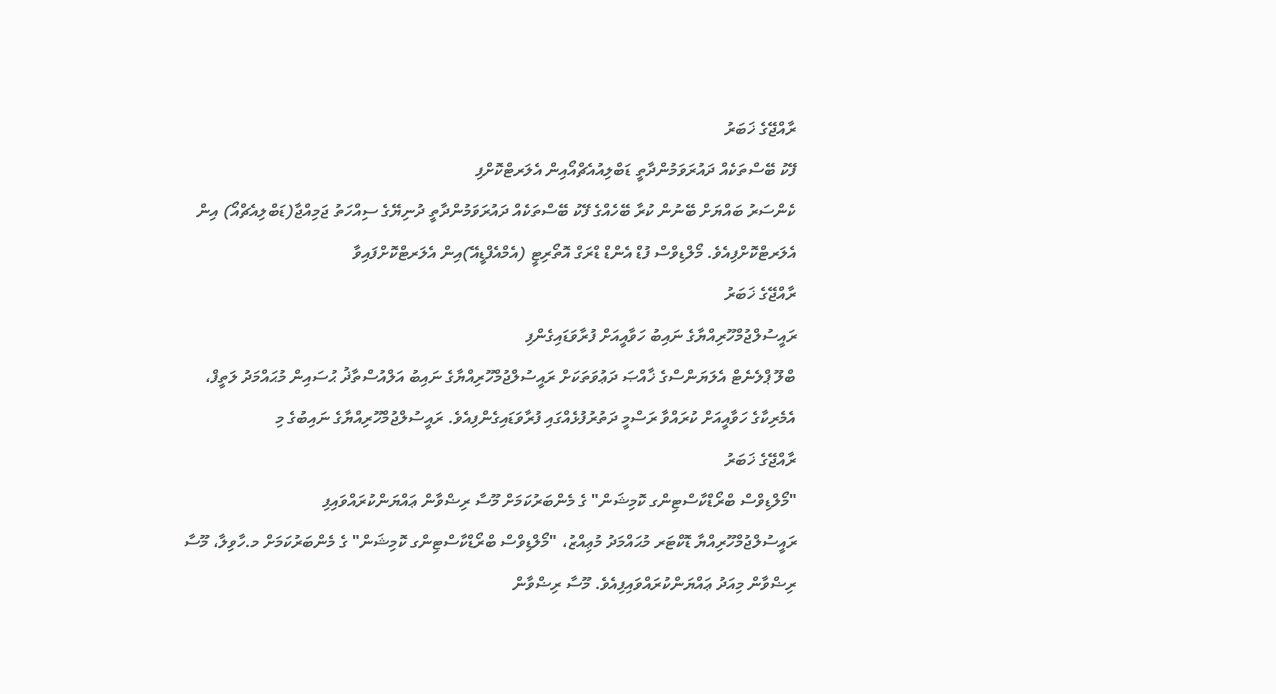ރާއްޖޭގެ ޚަބަރު
ފޭކު ބޭސްތަކެއް ދައުރަވަމުންދާތީ ޑަބްލިއުއެޗްއޯއިން އެލަރޓްކޮށްފި
ކެންސަރު ބައްޔަށް ބޭނުން ކުރާ ބޭހެއްގެ ފޭކު ބޭސްތަކެއް ދައުރަވަމުންދާތީ ދުނިޔޭގެ ސިއްހަތު ޖަމިއްޖާ(ޑަބްލިއެޗްއޯ) އިން އެލަރޓްކޮށްފިއެވެ. މޯލްޑިވްސް ފުޑް އެންޑް ޑްރަގް އޮތޯރިޓީ (އެމްއެފްޑީއޭ)އިން އެލަރޓްކޮށްފައިވާ
ރާއްޖޭގެ ޚަބަރު
ރައީސުލްޖުމްހޫރިއްޔާގެ ނައިބު ހަވާއީއަށް ފުރާވަޑައިގެންފި
ބްލޫ ޕްލެނެޓް އެލަޔަންސްގެ ޚާއްޞަ ދަޢުވަތަކަށް ރައީސުލްޖުމްހޫރިއްޔާގެ ނައިބު އަލްއުސްތާޛު ޙުސައިން މުޙައްމަދު ލަތީފް، އެމެރިކާގެ ހަވާއީއަށް ކުރައްވާ ރަސްމީ ދަތުރުފުޅެއްގައި ފުރާވަޑައިގެންފިއެވެ. ރައީސުލްޖުމްހޫރިއްޔާގެ ނައިބުގެ މި
ރާއްޖޭގެ ޚަބަރު
"މޯލްޑިވްސް ބްރޯޑްކާސްޓިންގ ކޮމިޝަން" ގެ މެންބަރުކަމަށް މޫސާ ރިޟްވާން ޢައްޔަންކުރައްވައިފި
ރައީސުލްޖުމްހޫރިއްޔާ ޑޮކްޓަރ މުޙައްމަދު މުޢިއްޒު، "މޯލްޑިވްސް ބްރޯޑްކާސްޓިންގ ކޮމިޝަން" ގެ މެންބަރުކަމަށް މ.ހާވިލާ، މޫސާ ރިޟްވާން މިއަދު ޢައްޔަންކުރައްވައިފިއެވެ. މޫސާ ރިޟްވާން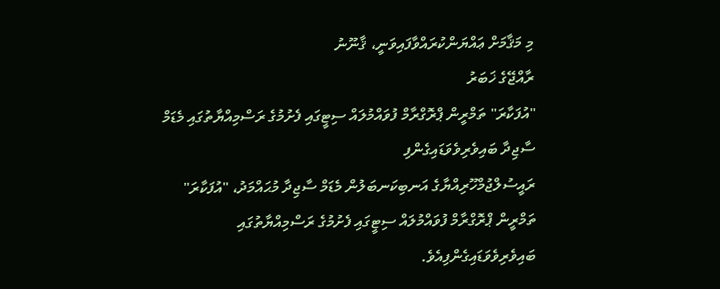މި މަޤާމަށް ޢައްޔަންކުރައްވާފައިވަނީ، ޤާނޫނު
ރާއްޖޭގެ ޚަބަރު
"އުފަކާރަ" ތަމްރީން ޕްރޮގްރާމް ފުވައްމުލައް ސިޓީގައި ފެށުމުގެ ރަސްމިއްޔާތުގައި މެޑަމް ސާޖިދާ ބައިވެރިވެވަޑައިގެންފި
ރައީސުލްޖުމްހޫރިއްޔާގެ އަނބިކަނބަލުން މެޑަމް ސާޖިދާ މުޙައްމަދު، "އުފަކާރަ" ތަމްރީން ޕްރޮގްރާމް ފުވައްމުލައް ސިޓީގައި ފެށުމުގެ ރަސްމިއްޔާތުގައި ބައިވެރިވެވަޑައިގެންފިއެވެ.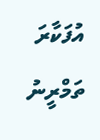އުފަކާރަ ތަމްރީނު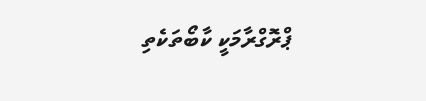ޕްރޮގްރާމަކީ ކާބޯތަކެތި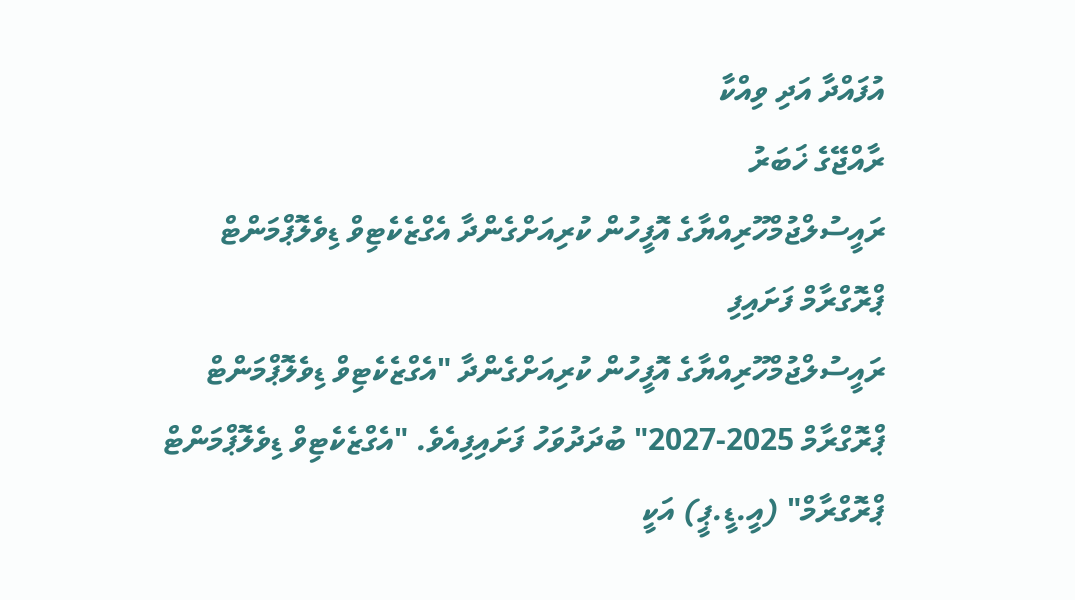އުފައްދާ އަދި ވިއްކާ
ރާއްޖޭގެ ޚަބަރު
ރައީސުލްޖުމްހޫރިއްޔާގެ އޮފީހުން ކުރިއަށްގެންދާ އެގްޒެކެޓިވް ޑިވެލޮޕްމަންޓް ޕްރޮގްރާމް ފަށައިފި
ރައީސުލްޖުމްހޫރިއްޔާގެ އޮފީހުން ކުރިއަށްގެންދާ "އެގްޒެކެޓިވް ޑިވެލޮޕްމަންޓް ޕްރޮގްރާމް 2025-2027" ބުދަދުވަހު ފަށައިފިއެވެ. "އެގްޒެކެޓިވް ޑިވެލޮޕްމަންޓް ޕްރޮގްރާމް" (އީ.ޑީ.ޕީ) އަކީ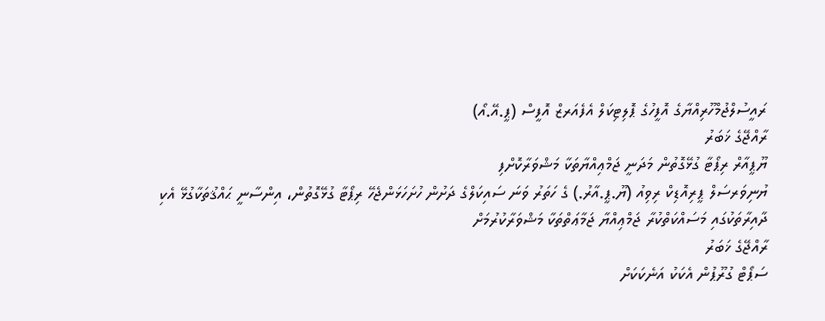ރައީސުލްޖުމްހޫރިއްޔާގެ އޮފީހުގެ ޕޮލިޓިކަލް އެފެއަރޒް އޮފީސް (ޕީ.އޭ.އޯ)
ރާއްޖޭގެ ޚަބަރު
ޔޫޕީއާރް ރިޕޯޓާ ގުޅޭގޮތުން މަދަނީ ޖަމްޢިއްޔާތަކާ މަޝްވަރާކޮށްފި
ޔުނިވަރސަލް ޕީރިއޮޑިކް ރިވިއު (ޔޫ.ޕީ.އާރު.) ގެ ހަތަރު ވަނަ ސައިކަލްގެ ދަށުން ހުށަހަޅަންޖެހޭ ރިޕޯޓާ ގުޅޭގޮތުން، އިންސާނީ ޙައްޤުތަކާގުޅޭ އެކި ދާއިރާތަކުގައި މަސައްކަތްކުރާ ޖަމްޢިއްޔާ ޖަމާޢަތްތަކާ މަޝްވަރާކުރުމަށް
ރާއްޖޭގެ ޚަބަރު
ސަޕޯޓް ގުރޫޕުން އެކަކު އަނެކަކަށް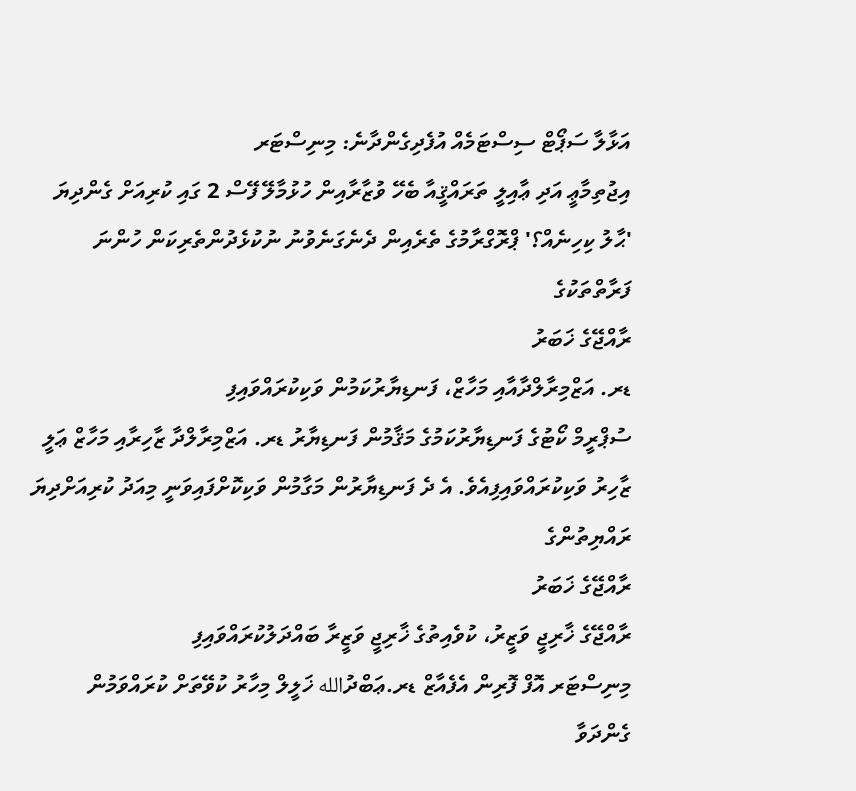އަޅާލާ ސަޕޯޓް ސިސްޓަމެއް އުފެދިގެންދާނެ: މިނިސްޓަރ
އިޖުތިމާޢީ އަދި ޢާއިލީ ތަރައްޤީއާ ބެހޭ ވުޒާރާއިން ހުޅުމާލޭ ފޭސް 2 ގައި ކުރިއަށް ގެންދިޔަ 'ޙާލު ކިހިނެއް؟' ޕްރޮގްރާމުގެ ތެރެއިން ދެނެގަނެވުނު ނުކުޅެދުންތެރިކަން ހުންނަ ފަރާތްތަކުގެ
ރާއްޖޭގެ ޚަބަރު
ޑރ. އަޒްމިރާލްދާއާއި މަހާޒް، ފަނޑިޔާރުކަމުން ވަކިކުރައްވައިފި
ސުޕްރީމް ކޯޓުގެ ފަނޑިޔާރުކަމުގެ މަޤާމުން ފަނޑިޔާރު ޑރ. އަޒްމިރާލްދާ ޒާހިރާއި މަހާޒް ޢަލީ ޒާހިރު ވަކިކުރައްވައިފިއެވެ. އެ ދެ ފަނޑިޔާރުން މަގާމުން ވަކިކޮށްފައިވަނީ މިއަދު ކުރިއަށްދިޔަ ރައްޔިތުންގެ
ރާއްޖޭގެ ޚަބަރު
ރާއްޖޭގެ ޚާރިޖީ ވަޒީރު، ކުވެއިތުގެ ޚާރިޖީ ވަޒީރާ ބައްދަލުކުރައްވައިފި
މިނިސްޓަރ އޮފް ފޮރިން އެފެއާޒް ޑރ.ޢަބްދުالله ޚަލީލް މިހާރު ކުވޭތަށް ކުރައްވަމުން ގެންދަވާ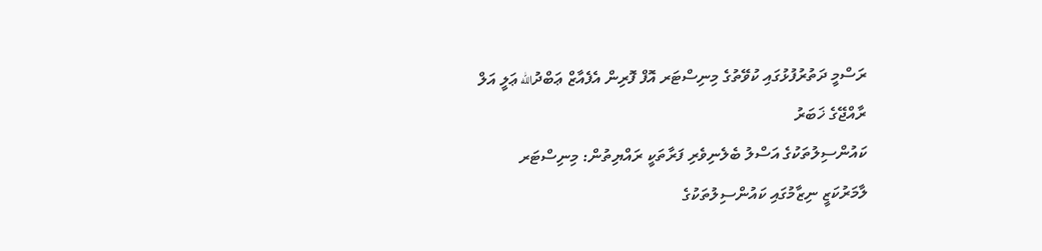ރަސްމީ ދަތުރުފުޅުގައި ކުވޭތުގެ މިނިސްޓަރ އޮފް ފޮރިން އެފެއާޒް ޢަބްދުالله ޢަލީ އަލް
ރާއްޖޭގެ ޚަބަރު
ކައުންސިލުތަކުގެ އަސްލު ބެލެނިވެރި ފަރާތަކީ ރައްޔިތުން: މިނިސްޓަރ
ލާމަރުކަޒީ ނިޒާމުގައި ކައުންސިލުތަކުގެ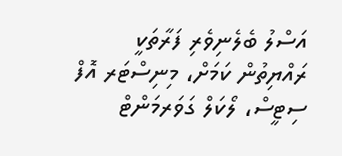އަސްލު ބެލެނިވެރި ފަރާތަކީ ރައްޔިތުން ކަމަށް، މިނިސްޓަރ އޮފް ސިޓީސް، ލޯކަލް ގަވަރމަންޓް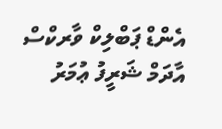އެންޑް ޕަބްލިކް ވާރކްސް އާދަމް ޝަރީފު ޢުމަރު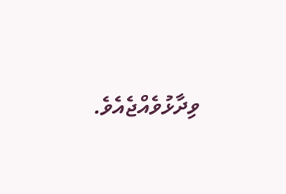ވިދާޅުވެއްޖެއެވެ.